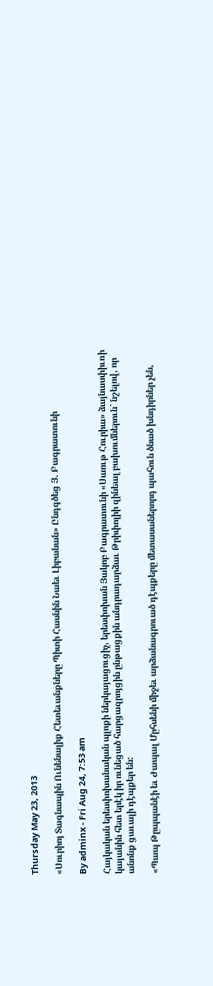Thursday May 23, 2013

«Սուրիոյ Տագնապին Ունենալիք Հետեւանքները Պիտի Հասնին Նաեւ Լիբանան» Ընդգծեց Յ. Բագրատունի

By adminx - Fri Aug 24, 7:53 am

Հայկական երեսփոխանական պլոքի ներկայացուցիչ, երեսփոխան Յակոբ Բագրատունի «Սաութ Հուրիա» ձայնասփիւռի կայանին հետ երէկ իր ունեցած հարցազրոյցին ընթացքին անդրադարձաւ Թրիփոլիի զինեալ բախումներուն` նշելով, որ անոնք ցաւալի դէպքեր են:

«Պապ Թըպպանէի եւ Ժապալ Մըհսենի միջեւ արձանագրուած դէպքերը մետասաներորդ պահուն ծնած խնդիրներ չեն,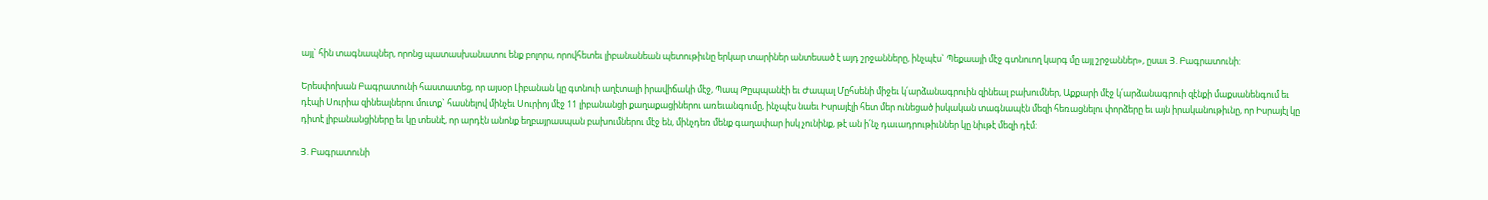այլ` հին տագնապներ, որոնց պատասխանատու ենք բոլորս, որովհետեւ լիբանանեան պետութիւնը երկար տարիներ անտեսած է այդ շրջանները, ինչպէս` Պեքաայի մէջ գտնուող կարգ մը այլ շրջաններ», ըսաւ Յ. Բագրատունի:

Երեսփոխան Բագրատունի հաստատեց, որ այսօր Լիբանան կը գտնուի աղէտալի իրավիճակի մէջ, Պապ Թըպպանէի եւ Ժապալ Մըհսենի միջեւ կ՛արձանագրուին զինեալ բախումներ, Աքքարի մէջ կ՛արձանագրուի զէնքի մաքսանենգում եւ դէպի Սուրիա զինեալներու մուտք` հասնելով մինչեւ Սուրիոյ մէջ 11 լիբանանցի քաղաքացիներու առեւանգումը, ինչպէս նաեւ Իսրայէլի հետ մեր ունեցած իսկական տագնապէն մեզի հեռացնելու փորձերը եւ այն իրականութիւնը, որ Իսրայէլ կը դիտէ լիբանանցիները եւ կը տեսնէ, որ արդէն անոնք եղբայրասպան բախումներու մէջ են, մինչդեռ մենք գաղափար իսկ չունինք, թէ ան ի՛նչ դաւադրութիւններ կը նիւթէ մեզի դէմ:

Յ. Բագրատունի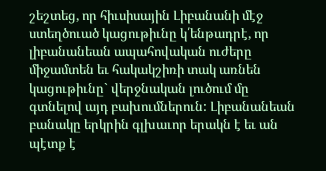շեշտեց, որ հիւսիսային Լիբանանի մէջ ստեղծուած կացութիւնը կ՛ենթադրէ, որ լիբանանեան ապահովական ուժերը միջամտեն եւ հակակշիռի տակ առնեն կացութիւնը` վերջնական լուծում մը գտնելով այդ բախումներուն: Լիբանանեան բանակը երկրին գլխաւոր երակն է եւ ան պէտք է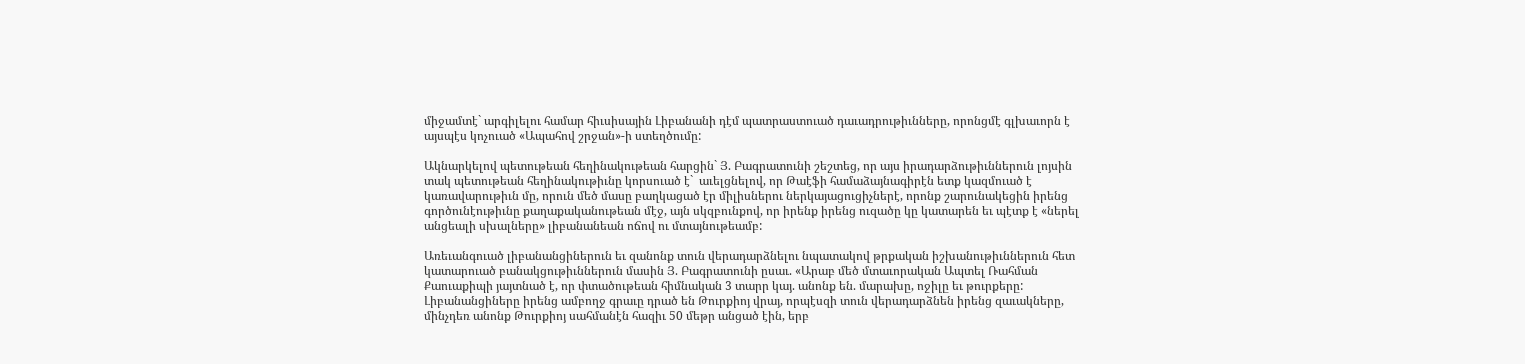միջամտէ` արգիլելու համար հիւսիսային Լիբանանի դէմ պատրաստուած դաւադրութիւնները, որոնցմէ գլխաւորն է այսպէս կոչուած «Ապահով շրջան»-ի ստեղծումը:

Ակնարկելով պետութեան հեղինակութեան հարցին` Յ. Բագրատունի շեշտեց, որ այս իրադարձութիւններուն լոյսին տակ պետութեան հեղինակութիւնը կորսուած է`  աւելցնելով, որ Թաէֆի համաձայնագիրէն ետք կազմուած է կառավարութիւն մը, որուն մեծ մասը բաղկացած էր միլիսներու ներկայացուցիչներէ, որոնք շարունակեցին իրենց գործունէութիւնը քաղաքականութեան մէջ, այն սկզբունքով, որ իրենք իրենց ուզածը կը կատարեն եւ պէտք է «ներել անցեալի սխալները» լիբանանեան ոճով ու մտայնութեամբ:

Առեւանգուած լիբանանցիներուն եւ զանոնք տուն վերադարձնելու նպատակով թրքական իշխանութիւններուն հետ կատարուած բանակցութիւններուն մասին Յ. Բագրատունի ըսաւ. «Արաբ մեծ մտաւորական Ապտել Ռահման Քաուաքիպի յայտնած է, որ փտածութեան հիմնական 3 տարր կայ. անոնք են. մարախը, ոջիլը եւ թուրքերը: Լիբանանցիները իրենց ամբողջ գրաւը դրած են Թուրքիոյ վրայ, որպէսզի տուն վերադարձնեն իրենց զաւակները, մինչդեռ անոնք Թուրքիոյ սահմանէն հազիւ 50 մեթր անցած էին, երբ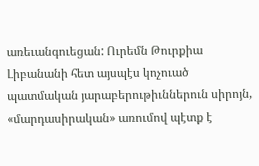առեւանգուեցան: Ուրեմն Թուրքիա Լիբանանի հետ այսպէս կոչուած պատմական յարաբերութիւններուն սիրոյն, «մարդասիրական» առումով պէտք է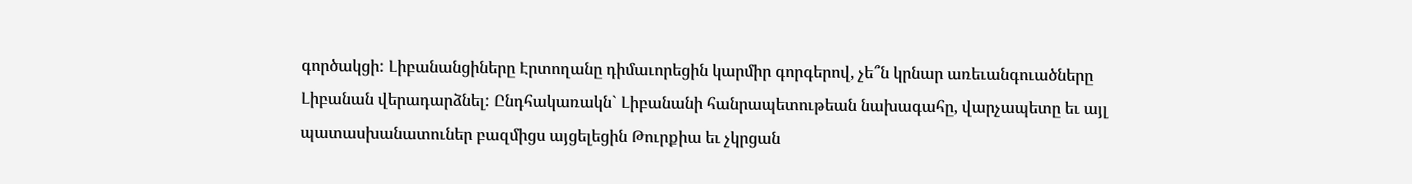գործակցի: Լիբանանցիները Էրտողանը դիմաւորեցին կարմիր գորգերով, չե՞ն կրնար առեւանգուածները Լիբանան վերադարձնել: Ընդհակառակն` Լիբանանի հանրապետութեան նախագահը, վարչապետը եւ այլ պատասխանատուներ բազմիցս այցելեցին Թուրքիա եւ չկրցան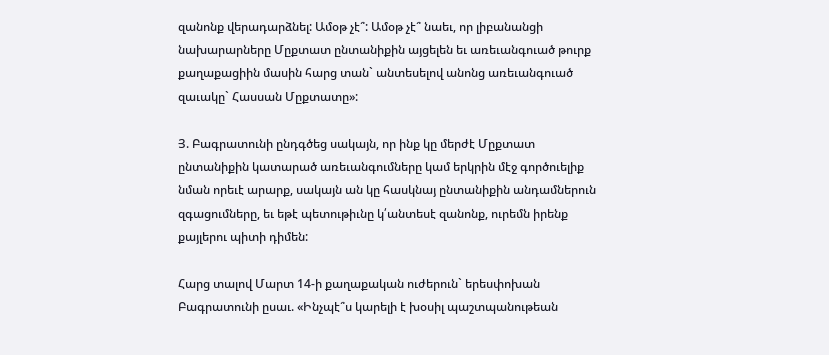զանոնք վերադարձնել: Ամօթ չէ՞: Ամօթ չէ՞ նաեւ, որ լիբանանցի նախարարները Մըքտատ ընտանիքին այցելեն եւ առեւանգուած թուրք քաղաքացիին մասին հարց տան` անտեսելով անոնց առեւանգուած զաւակը` Հասսան Մըքտատը»:

Յ. Բագրատունի ընդգծեց սակայն, որ ինք կը մերժէ Մըքտատ ընտանիքին կատարած առեւանգումները կամ երկրին մէջ գործուելիք նման որեւէ արարք, սակայն ան կը հասկնայ ընտանիքին անդամներուն զգացումները, եւ եթէ պետութիւնը կ՛անտեսէ զանոնք, ուրեմն իրենք քայլերու պիտի դիմեն:

Հարց տալով Մարտ 14-ի քաղաքական ուժերուն` երեսփոխան Բագրատունի ըսաւ. «Ինչպէ՞ս կարելի է խօսիլ պաշտպանութեան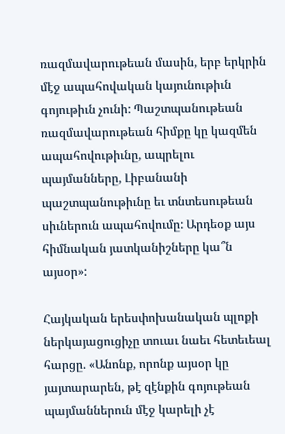ռազմավարութեան մասին, երբ երկրին մէջ ապահովական կայունութիւն գոյութիւն չունի: Պաշտպանութեան ռազմավարութեան հիմքը կը կազմեն ապահովութիւնը, ապրելու պայմանները, Լիբանանի պաշտպանութիւնը եւ տնտեսութեան սիւներուն ապահովումը: Արդեօք այս հիմնական յատկանիշները կա՞ն այսօր»:

Հայկական երեսփոխանական պլոքի ներկայացուցիչը տուաւ նաեւ հետեւեալ հարցը. «Անոնք, որոնք այսօր կը յայտարարեն, թէ զէնքին գոյութեան պայմաններուն մէջ կարելի չէ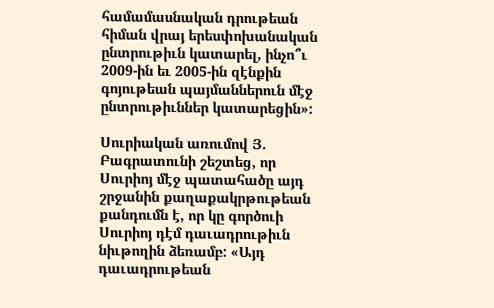համամասնական դրութեան հիման վրայ երեսփոխանական ընտրութիւն կատարել, ինչո՞ւ 2009-ին եւ 2005-ին զէնքին գոյութեան պայմաններուն մէջ ընտրութիւններ կատարեցին»:

Սուրիական առումով Յ. Բագրատունի շեշտեց, որ Սուրիոյ մէջ պատահածը այդ շրջանին քաղաքակրթութեան քանդումն է, որ կը գործուի Սուրիոյ դէմ դաւադրութիւն նիւթողին ձեռամբ: «Այդ դաւադրութեան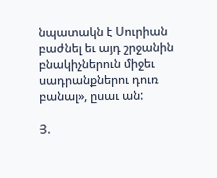նպատակն է Սուրիան բաժնել եւ այդ շրջանին բնակիչներուն միջեւ սադրանքներու դուռ բանալ», ըսաւ ան:

Յ.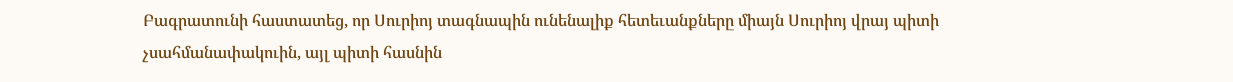Բագրատունի հաստատեց, որ Սուրիոյ տագնապին ունենալիք հետեւանքները միայն Սուրիոյ վրայ պիտի չսահմանափակուին, այլ պիտի հասնին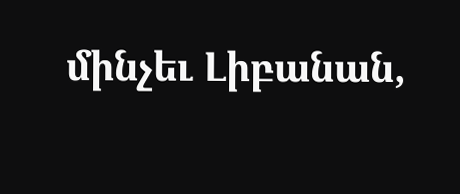մինչեւ Լիբանան,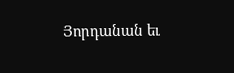Յորդանան եւ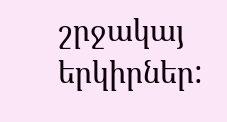շրջակայ երկիրներ: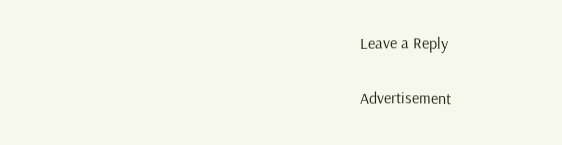Leave a Reply

Advertisement